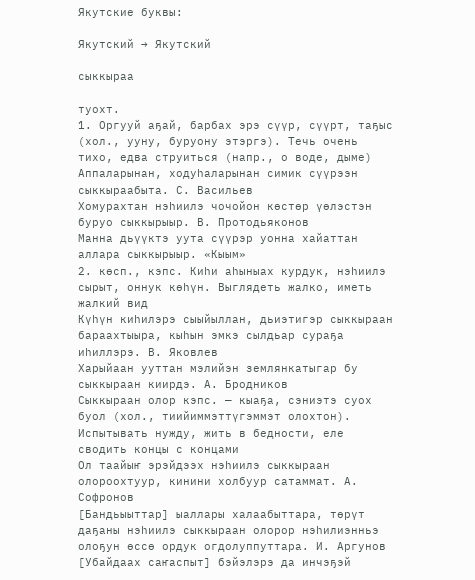Якутские буквы:

Якутский → Якутский

сыккыраа

туохт.
1. Оргууй аҕай, барбах эрэ сүүр, сүүрт, таҕыс (хол., ууну, буруону этэргэ). Течь очень тихо, едва струиться (напр., о воде, дыме)
Аппаларынан, ходуһаларынан симик сүүрээн сыккыраабыта. С. Васильев
Хомурахтан нэһиилэ чочойон көстөр үөлэстэн буруо сыккырыыр. В. Протодьяконов
Манна дьүүктэ уута сүүрэр уонна хайаттан аллара сыккырыыр. «Кыым»
2. көсп., кэпс. Киһи аһыныах курдук, нэһиилэ сырыт, оннук көһүн. Выглядеть жалко, иметь жалкий вид
Күһүн киһилэрэ сыыйыллан, дьиэтигэр сыккыраан бараахтыыра, кыһын эмкэ сылдьар сураҕа иһиллэрэ. В. Яковлев
Харыйаан ууттан мэлийэн землянкатыгар бу сыккыраан киирдэ. А. Бродников
Сыккыраан олор кэпс. — кыаҕа, сэниэтэ суох буол (хол., тиийиммэттүгэммэт олохтон). Испытывать нужду, жить в бедности, еле сводить концы с концами
Ол таайыҥ эрэйдээх нэһиилэ сыккыраан олороохтуур, кинини холбуур сатаммат. А. Софронов
[Бандьыыттар] ыаллары халаабыттара, төрүт даҕаны нэһиилэ сыккыраан олорор нэһилиэнньэ олоҕун өссө ордук огдолуппуттара. И. Аргунов
[Убайдаах саҥаспыт] бэйэлэрэ да инчэҕэй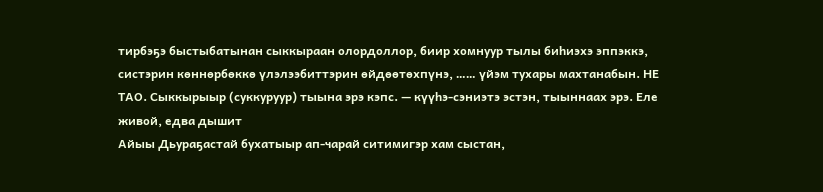тирбэҕэ быстыбатынан сыккыраан олордоллор, биир хомнуур тылы биһиэхэ эппэккэ, систэрин көннөрбөккө үлэлээбиттэрин өйдөөтөхпүнэ, …… үйэм тухары махтанабын. НЕ ТАО. Сыккырыыр (суккуруур) тыына эрэ кэпс. — күүһэ-сэниэтэ эстэн, тыыннаах эрэ. Еле живой, едва дышит
Айыы Дьураҕастай бухатыыр ап-чарай ситимигэр хам сыстан,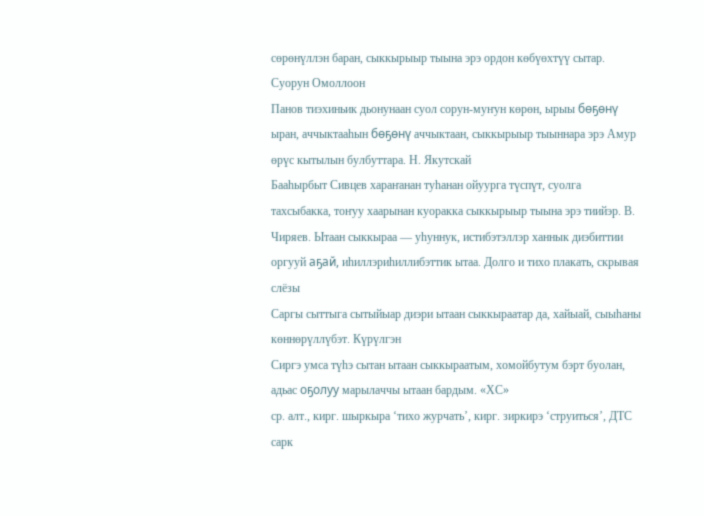сөрөнүллэн баран, сыккырыыр тыына эрэ ордон көбүөхтүү сытар. Суорун Омоллоон
Панов тиэхиньик дьонунаан суол сорун-муҥун көрөн, ырыы бөҕөнү ыран, аччыктааһын бөҕөнү аччыктаан, сыккырыыр тыыннара эрэ Амур өрүс кытылын булбуттара. Н. Якутскай
Бааһырбыт Сивцев хараҥанан туһанан ойуурга түспүт, суолга тахсыбакка, тоҥуу хаарынан куоракка сыккырыыр тыына эрэ тиийэр. В. Чиряев. Ытаан сыккыраа — уһуннук, истибэтэллэр ханнык диэбиттии оргууй аҕай, иһиллэриһиллибэттик ытаа. Долго и тихо плакать, скрывая слёзы
Саргы сыттыга сытыйыар диэри ытаан сыккыраатар да, хайыай, сыыһаны көннөрүллүбэт. Күрүлгэн
Сиргэ умса түһэ сытан ытаан сыккыраатым, хомойбутум бэрт буолан, адьас оҕолуу марылаччы ытаан бардым. «ХС»
ср. алт., кирг. шыркыра ‘тихо журчать’, кирг. зиркирэ ‘струиться’, ДТС сарк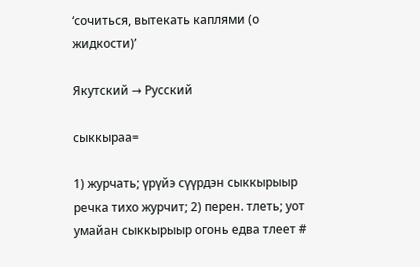‘сочиться, вытекать каплями (о жидкости)’

Якутский → Русский

сыккыраа=

1) журчать; үрүйэ сүүрдэн сыккырыыр речка тихо журчит; 2) перен. тлеть; уот умайан сыккырыыр огонь едва тлеет #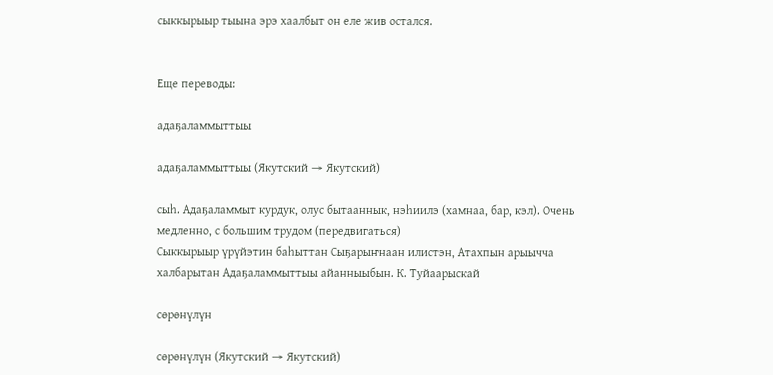сыккырыыр тыына эрэ хаалбыт он еле жив остался.


Еще переводы:

адаҕаламмыттыы

адаҕаламмыттыы (Якутский → Якутский)

сыһ. Адаҕаламмыт курдук, олус бытааннык, нэһиилэ (хамнаа, бар, кэл). Очень медленно, с большим трудом (передвигаться)
Сыккырыыр үрүйэтин баһыттан Сыҕарыҥнаан илистэн, Атахпын арыычча халбарытан Адаҕаламмыттыы айанныыбын. К. Туйаарыскай

сөрөнүлүн

сөрөнүлүн (Якутский → Якутский)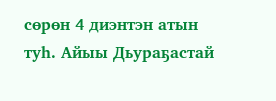сөрөн 4 диэнтэн атын
туһ. Айыы Дьураҕастай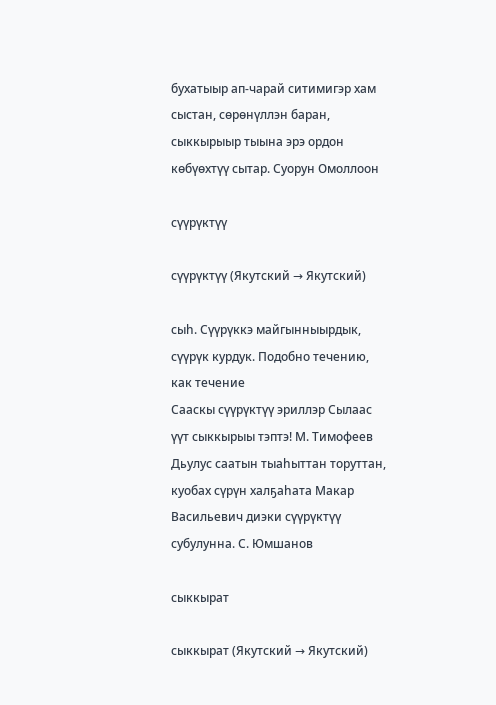бухатыыр ап-чарай ситимигэр хам сыстан, сөрөнүллэн баран, сыккырыыр тыына эрэ ордон көбүөхтүү сытар. Суорун Омоллоон

сүүрүктүү

сүүрүктүү (Якутский → Якутский)

сыһ. Сүүрүккэ майгынныырдык, сүүрүк курдук. Подобно течению, как течение
Сааскы сүүрүктүү эриллэр Сылаас үүт сыккырыы тэптэ! М. Тимофеев
Дьулус саатын тыаһыттан торуттан, куобах сүрүн халҕаһата Макар Васильевич диэки сүүрүктүү субулунна. С. Юмшанов

сыккырат

сыккырат (Якутский → Якутский)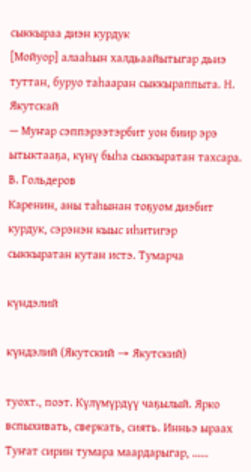сыккыраа диэн курдук
[Мойуор] алааһын халдьаайытыгар дьиэ туттан, буруо таһааран сыккыраппыта. Н. Якутскай
— Муҥар сэппэрээтэрбит уон биир эрэ ытыктааҕа, күнү быһа сыккыратан тахсара. В. Гольдеров
Каренин, аны таһынан тоҕуом диэбит курдук, сэрэнэн кыыс иһитигэр сыккыратан кутан истэ. Тумарча

күндэлий

күндэлий (Якутский → Якутский)

туохт., поэт. Күлүмүрдүү чаҕылый. Ярко вспыхивать, сверкать, сиять. Инньэ ыраах Туҥат сирин тумара маардарыгар, ……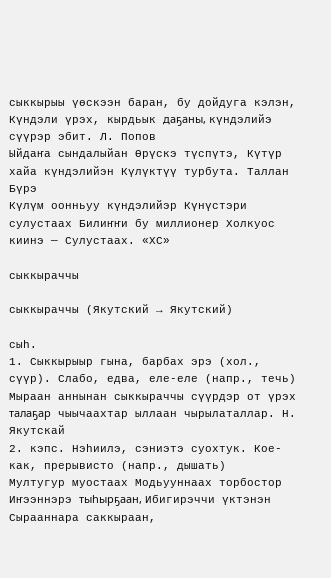сыккырыы үөскээн баран, бу дойдуга кэлэн, Күндэли үрэх, кырдьык даҕаны, күндэлийэ сүүрэр эбит. Л. Попов
Ыйдаҥа сындалыйан Өрүскэ түспүтэ, Күтүр хайа күндэлийэн Күлүктүү турбута. Таллан Бүрэ
Күлүм оонньуу күндэлийэр Күнүстэри сулустаах Билиҥҥи бу миллионер Холкуос киинэ — Сулустаах. «ХС»

сыккыраччы

сыккыраччы (Якутский → Якутский)

сыһ.
1. Сыккырыыр гына, барбах эрэ (хол., сүүр). Слабо, едва, еле-еле (напр., течь)
Мыраан аннынан сыккыраччы сүүрдэр от үрэх талаҕар чыычаахтар ыллаан чырылаталлар. Н. Якутскай
2. кэпс. Нэһиилэ, сэниэтэ суохтук. Кое-как, прерывисто (напр., дышать)
Мултугур муостаах Модьууннаах торбостор Иҥээннэрэ тыһырҕаан, Ибигирэччи үктэнэн Сырааннара саккыраан,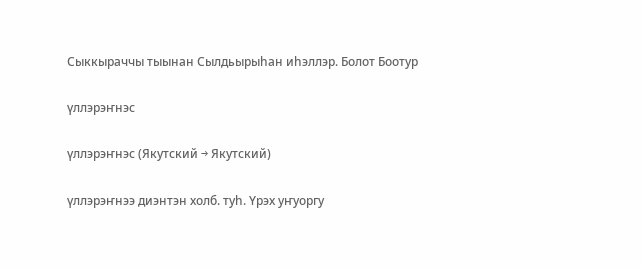Сыккыраччы тыынан Сылдьырыһан иһэллэр. Болот Боотур

үллэрэҥнэс

үллэрэҥнэс (Якутский → Якутский)

үллэрэҥнээ диэнтэн холб. туһ. Үрэх уҥуоргу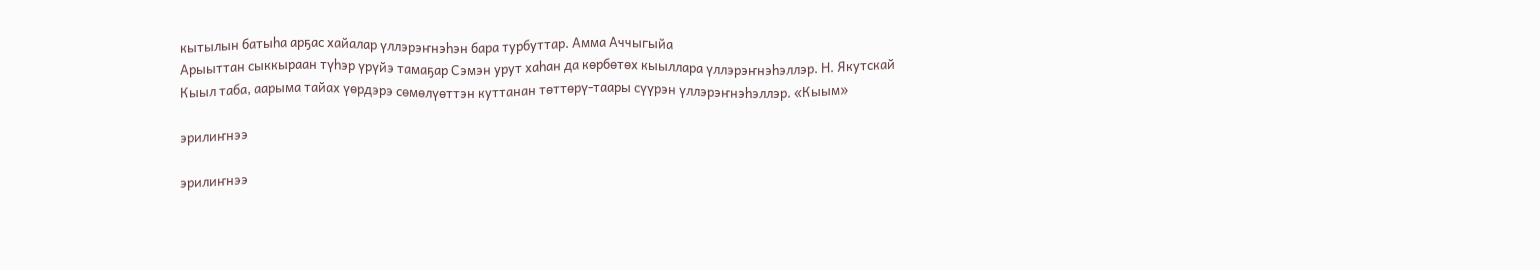кытылын батыһа арҕас хайалар үллэрэҥнэһэн бара турбуттар. Амма Аччыгыйа
Арыыттан сыккыраан түһэр үрүйэ тамаҕар Сэмэн урут хаһан да көрбөтөх кыыллара үллэрэҥнэһэллэр. Н. Якутскай
Кыыл таба, аарыма тайах үөрдэрэ сөмөлүөттэн куттанан төттөрү-таары сүүрэн үллэрэҥнэһэллэр. «Кыым»

эрилиҥнээ

эрилиҥнээ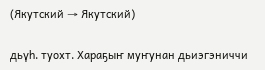(Якутский → Якутский)

дьүһ. туохт. Хараҕыҥ муҥунан дьиэгэниччи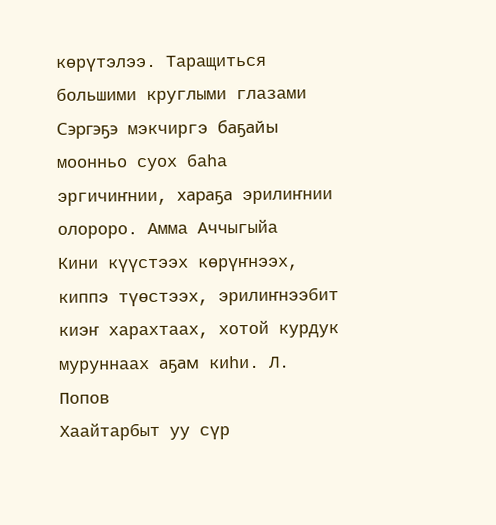көрүтэлээ. Таращиться большими круглыми глазами
Сэргэҕэ мэкчиргэ баҕайы моонньо суох баһа эргичиҥнии, хараҕа эрилиҥнии олороро. Амма Аччыгыйа
Кини күүстээх көрүҥнээх, киппэ түөстээх, эрилиҥнээбит киэҥ харахтаах, хотой курдук муруннаах аҕам киһи. Л. Попов
Хаайтарбыт уу сүр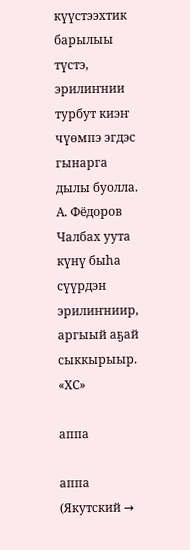күүстээхтик барылыы түстэ, эрилиҥнии турбут киэҥ чүөмпэ эгдэс гынарга дылы буолла. А. Фёдоров
Чалбах уута күнү быһа сүүрдэн эрилиҥниир, аргыый аҕай сыккырыыр. «ХС»

аппа

аппа (Якутский →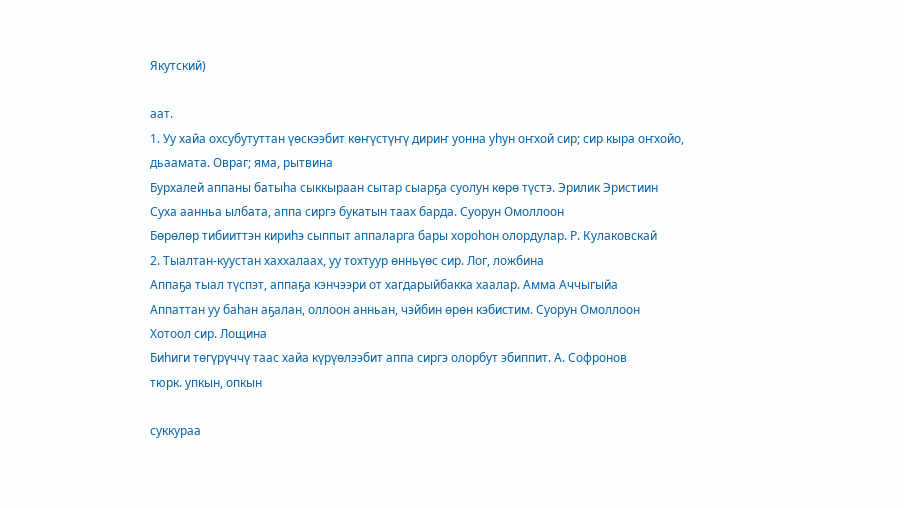Якутский)

аат.
1. Уу хайа охсубутуттан үөскээбит көҥүстүҥү дириҥ уонна уһун оҥхой сир; сир кыра оҥхойо, дьаамата. Овраг; яма, рытвина
Бурхалей аппаны батыһа сыккыраан сытар сыарҕа суолун көрө түстэ. Эрилик Эристиин
Суха аанньа ылбата, аппа сиргэ букатын таах барда. Суорун Омоллоон
Бөрөлөр тибииттэн кириһэ сыппыт аппаларга бары хороһон олордулар. Р. Кулаковскай
2. Тыалтан-куустан хаххалаах, уу тохтуур өнньүөс сир. Лог, ложбина
Аппаҕа тыал түспэт, аппаҕа кэнчээри от хагдарыйбакка хаалар. Амма Аччыгыйа
Аппаттан уу баһан аҕалан, оллоон анньан, чэйбин өрөн кэбистим. Суорун Омоллоон
Хотоол сир. Лощина
Биһиги төгүрүччү таас хайа күрүөлээбит аппа сиргэ олорбут эбиппит. А. Софронов
тюрк. упкын, опкын

суккураа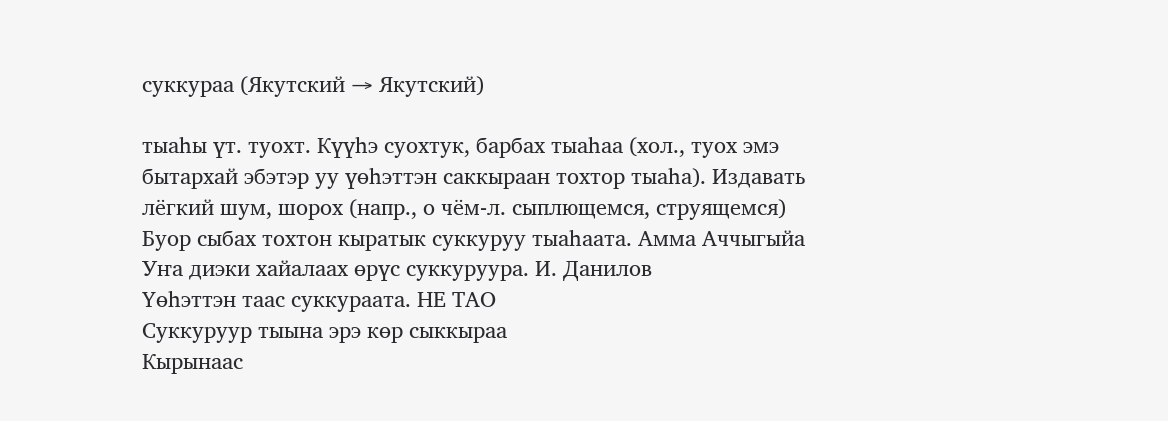суккураа (Якутский → Якутский)

тыаһы үт. туохт. Күүһэ суохтук, барбах тыаһаа (хол., туох эмэ бытархай эбэтэр уу үөһэттэн саккыраан тохтор тыаһа). Издавать лёгкий шум, шорох (напр., о чём-л. сыплющемся, струящемся)
Буор сыбах тохтон кыратык суккуруу тыаһаата. Амма Аччыгыйа
Уҥа диэки хайалаах өрүс суккуруура. И. Данилов
Үөһэттэн таас суккураата. НЕ ТАО
Суккуруур тыына эрэ көр сыккыраа
Кырынаас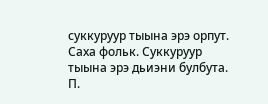суккуруур тыына эрэ орпут. Саха фольк. Суккуруур тыына эрэ дьиэни булбута. П.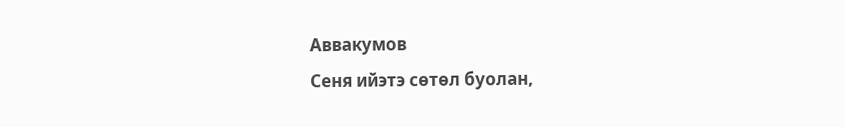Аввакумов
Сеня ийэтэ сөтөл буолан,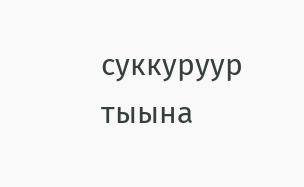суккуруур тыына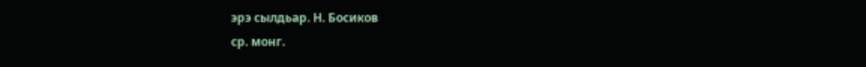эрэ сылдьар. Н. Босиков
ср. монг.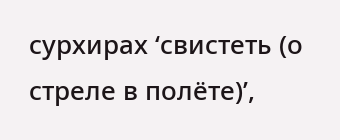сурхирах ‘свистеть (о стреле в полёте)’,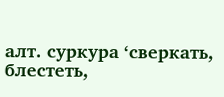алт. суркура ‘сверкать, блестеть,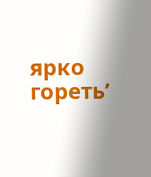ярко гореть’